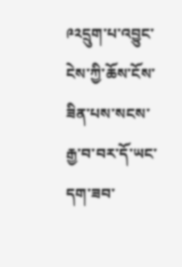༩༢དྲུག་པ་འབྱུང་ངེས་ཀྱི་ཆོས་ངོས་ཟིན་པས་སངས་རྒྱ་བ་བར་དོ་ཡང་དག་ཟབ་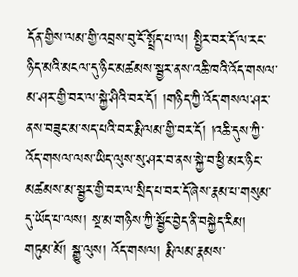དོན་གྱིས་ལམ་གྱི་འབྲས་བུ་ངོ་སྤྲོད་པ་ལ། སྤྱིར་བར་དོ་ལ་རང་ཉིད་མའི་མངལ་དུ་ཉིང་མཚམས་སྦྱར་ནས་འཆི་ཁའི་འོད་གསལ་མ་ཤར་གྱི་བར་ལ་སྐྱེ་ཤིའི་བར་དོ། །གཉིད་ཀྱི་འོད་གསལ་ཤར་ནས་བཟུང་མ་སད་པའི་བར་རྨི་ལམ་གྱི་བར་དོ། །འཆི་དུས་ཀྱི་འོད་གསལ་ལས་ཡིད་ལུས་སུ་ཤར་བ་ནས་སྐྱེ་བ་ཕྱི་མར་ཉིང་མཚམས་མ་སྦྱར་གྱི་བར་ལ་སྲིད་པ་བར་དོ་ཞེས་རྣམ་པ་གསུམ་དུ་ཡོད་པ་ལས། སྔ་མ་གཉིས་ཀྱི་སྦྱོང་བྱེད་ནི་བསྐྱེད་རིམ། གཏུམ་མོ། སྒྱུ་ལུས། འོད་གསལ། རྨི་ལམ་རྣམས་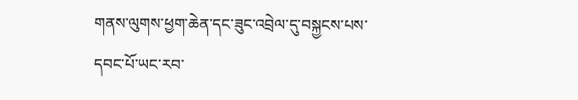གནས་ལུགས་ཕྱག་ཆེན་དང་ཟུང་འབྲེལ་དུ་བསྐྱངས་པས་དབང་པོ་ཡང་རབ་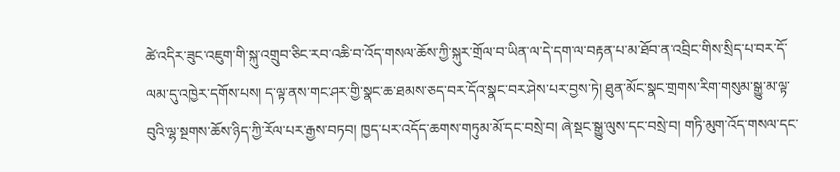ཚེ་འདིར་ཟུང་འཇུག་གི་སྐུ་འགྲུབ་ཅིང་རབ་འཆི་བ་འོད་གསལ་ཆོས་ཀྱི་སྐུར་གྲོལ་བ་ཡིན་ལ་དེ་དག་ལ་བརྟན་པ་མ་ཐོབ་ན་འབྲིང་གིས་སྲིད་པ་བར་དོ་ལམ་དུ་འཁྱེར་དགོས་པས། ད་ལྟ་ནས་གང་ཤར་གྱི་སྣང་ཆ་ཐམས་ཅད་བར་དོའ་སྣང་བར་ཤེས་པར་བྱས་ཏེ། ཐུན་མོང་སྣང་གྲགས་རིག་གསུམ་སྒྱུ་མ་ལྟ་བུའི་ལྷ་སྔགས་ཆོས་ཉིད་ཀྱི་རོལ་པར་རྒྱས་བཏབ། ཁྱད་པར་འདོད་ཆགས་གཏུམ་མོ་དང་བསྲེ་བ། ཞེ་སྡང་སྒྱུ་ལུས་དང་བསྲེ་བ། གཏི་མུག་འོད་གསལ་དང་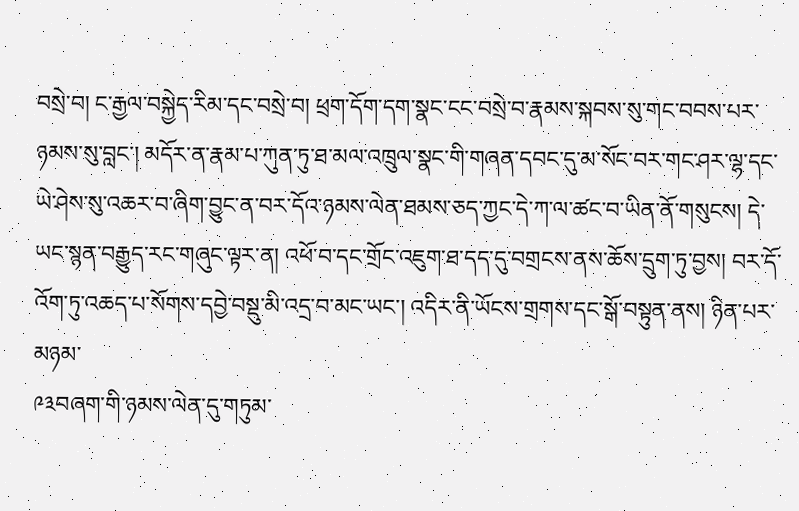བསྲེ་བ། ང་རྒྱལ་བསྐྱེད་རིམ་དང་བསྲེ་བ། ཕྲག་དོག་དག་སྣང་ངང་བསྲེ་བ་རྣམས་སྐབས་སུ་གང་བབས་པར་ཉམས་སུ་བླང་། མདོར་ན་རྣམ་པ་ཀུན་ཏུ་ཐ་མལ་འཁྲུལ་སྣང་གི་གཞན་དབང་དུ་མ་སོང་བར་གང་ཤར་ལྷ་དང་ཡེ་ཤེས་སུ་འཆར་བ་ཞིག་བྱུང་ན་བར་དོའ་ཉམས་ལེན་ཐམས་ཅད་ཀྱང་དེ་ཀ་ལ་ཚང་བ་ཡིན་ནོ་གསུངས། དེ་ཡང་སྙན་བརྒྱུད་རང་གཞུང་ལྟར་ན། འཕོ་བ་དང་གྲོང་འཇུག་ཐ་དད་དུ་བགྲངས་ནས་ཆོས་དྲུག་ཏུ་བྱས། བར་དོ་འོག་ཏུ་འཆད་པ་སོགས་དབྱེ་བསྡུ་མི་འདྲ་བ་མང་ཡང་། འདིར་ནི་ཡོངས་གྲགས་དང་སྒོ་བསྟུན་ནས། ཉིན་པར་མཉམ་
༩༣བཞག་གི་ཉམས་ལེན་དུ་གཏུམ་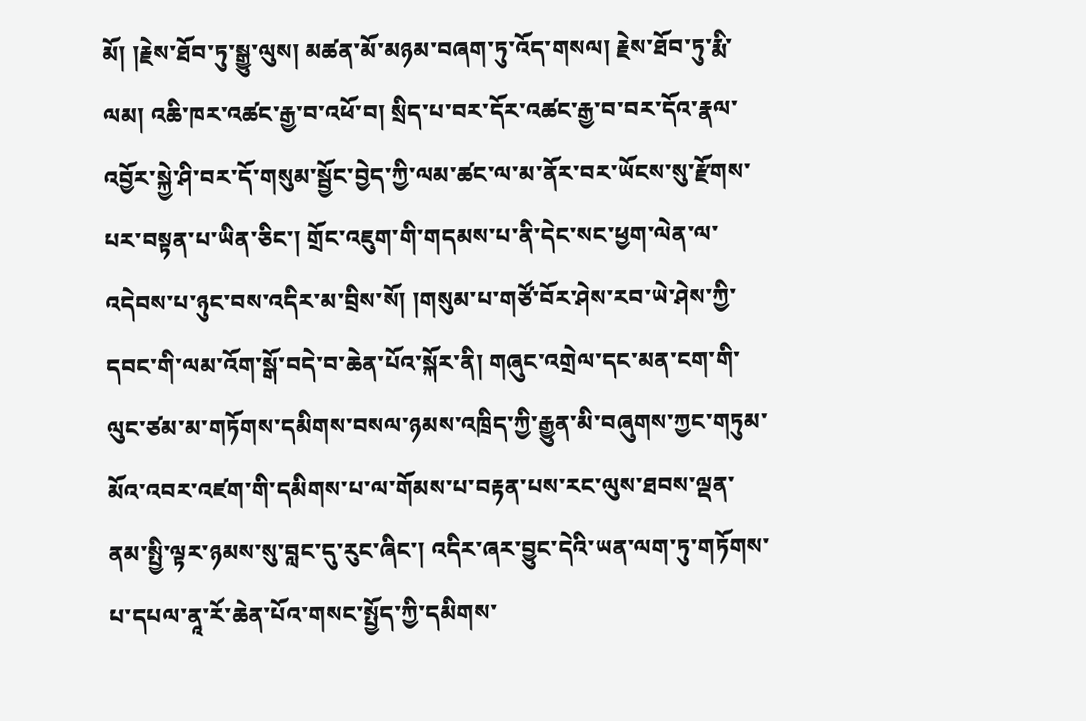མོ། །རྗེས་ཐོབ་ཏུ་སྒྱུ་ལུས། མཚན་མོ་མཉམ་བཞག་ཏུ་འོད་གསལ། རྗེས་ཐོབ་ཏུ་རྨི་ལམ། འཆི་ཁར་འཚང་རྒྱ་བ་འཕོ་བ། སྲིད་པ་བར་དོར་འཚང་རྒྱ་བ་བར་དོའ་རྣལ་འབྱོར་སྐྱེ་ཤི་བར་དོ་གསུམ་སྦྱོང་བྱེད་ཀྱི་ལམ་ཚང་ལ་མ་ནོར་བར་ཡོངས་སུ་རྫོགས་པར་བསྟན་པ་ཡིན་ཅིང་། གྲོང་འཇུག་གི་གདམས་པ་ནི་དེང་སང་ཕྱག་ལེན་ལ་འདེབས་པ་ཉུང་བས་འདིར་མ་བྲིས་སོ། །གསུམ་པ་གཙོ་བོར་ཤེས་རབ་ཡེ་ཤེས་ཀྱི་དབང་གི་ལམ་འོག་སྒོ་བདེ་བ་ཆེན་པོའ་སྐོར་ནི། གཞུང་འགྲེལ་དང་མན་ངག་གི་ལུང་ཙམ་མ་གཏོགས་དམིགས་བསལ་ཉམས་འཁྲིད་ཀྱི་རྒྱུན་མི་བཞུགས་ཀྱང་གཏུམ་མོའ་འབར་འཛག་གི་དམིགས་པ་ལ་གོམས་པ་བརྟན་པས་རང་ལུས་ཐབས་ལྡན་ནམ་སྤྱི་ལྟར་ཉམས་སུ་བླང་དུ་རུང་ཞིང་། འདིར་ཞར་བྱུང་དེའི་ཡན་ལག་ཏུ་གཏོགས་པ་དཔལ་ནཱ་རོ་ཆེན་པོའ་གསང་སྤྱོད་ཀྱི་དམིགས་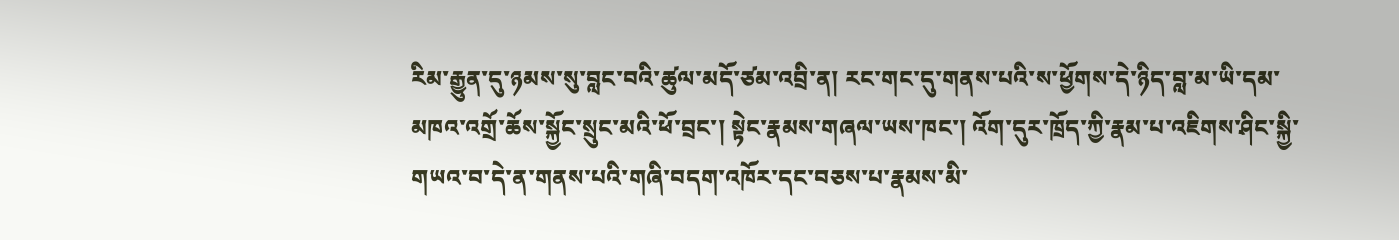རིམ་རྒྱུན་དུ་ཉམས་སུ་བླང་བའི་ཚུལ་མདོ་ཙམ་འབྲི་ན། རང་གང་དུ་གནས་པའི་ས་ཕྱོགས་དེ་ཉིད་བླ་མ་ཡི་དམ་མཁའ་འགྲོ་ཆོས་སྐྱོང་སྲུང་མའི་ཕོ་བྲང་། སྟེང་རྣམས་གཞལ་ཡས་ཁང་། འོག་དུར་ཁྲོད་ཀྱི་རྣམ་པ་འཇིགས་ཤིང་སྐྱི་གཡའ་བ་དེ་ན་གནས་པའི་གཞི་བདག་འཁོར་དང་བཅས་པ་རྣམས་མི་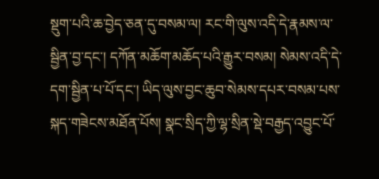སྡུག་པའི་ཆ་བྱེད་ཅན་དུ་བསམ་ལ། རང་གི་ལུས་འདི་དེ་རྣམས་ལ་སྦྱིན་བྱ་དང་། དཀོན་མཆོག་མཆོད་པའི་རྒྱུར་བསམ། སེམས་འདི་དེ་དག་སྦྱིན་པ་པོ་དང་། ཡིད་ལུས་བྱང་ཆུབ་སེམས་དཔར་བསམ་པས་སྐད་གཟེངས་མཐོན་པོས། སྣང་སྲིད་ཀྱི་ལྷ་སྲིན་སྡེ་བརྒྱད་འབྱུང་པོ་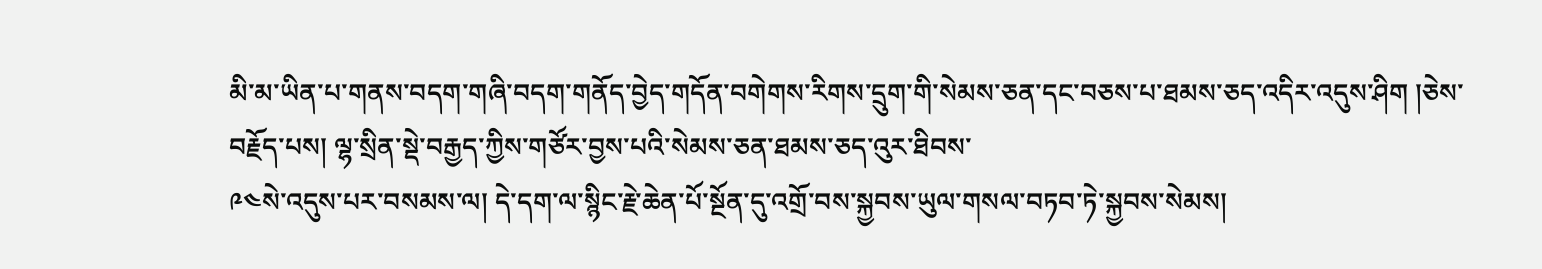མི་མ་ཡིན་པ་གནས་བདག་གཞི་བདག་གནོད་བྱེད་གདོན་བགེགས་རིགས་དྲུག་གི་སེམས་ཅན་དང་བཅས་པ་ཐམས་ཅད་འདིར་འདུས་ཤིག །ཅེས་བརྗོད་པས། ལྷ་སྲིན་སྡེ་བརྒྱད་ཀྱིས་གཙོར་བྱས་པའི་སེམས་ཅན་ཐམས་ཅད་འུར་ཐིབས་
༩༤སེ་འདུས་པར་བསམས་ལ། དེ་དག་ལ་སྙིང་རྗེ་ཆེན་པོ་སྔོན་དུ་འགྲོ་བས་སྐྱབས་ཡུལ་གསལ་བཏབ་ཏེ་སྐྱབས་སེམས།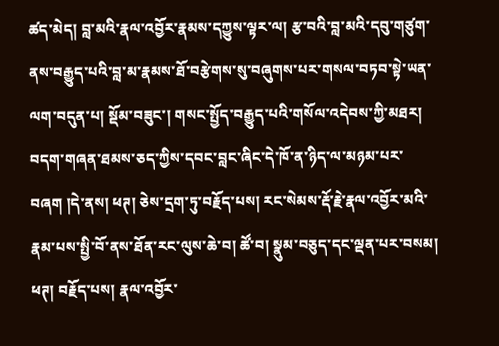ཚད་མེད། བླ་མའི་རྣལ་འབྱོར་རྣམས་དཀྱུས་ལྟར་ལ། རྩ་བའི་བླ་མའི་དབུ་གཙུག་ནས་བརྒྱུད་པའི་བླ་མ་རྣམས་ཐོ་བརྩེགས་སུ་བཞུགས་པར་གསལ་བཏབ་སྟེ་ཡན་ལག་བདུན་པ། སྡོམ་བཟུང་། གསང་སྤྱོད་བརྒྱུད་པའི་གསོལ་འདེབས་ཀྱི་མཐར། བདག་གཞན་ཐམས་ཅད་ཀྱིས་དབང་བླང་ཞིང་དེ་ཁོ་ན་ཉིད་ལ་མཉམ་པར་བཞག །དེ་ནས། ཕཊ། ཅེས་དྲག་ཏུ་བརྗོད་པས། རང་སེམས་རྡོ་རྗེ་རྣལ་འབྱོར་མའི་རྣམ་པས་སྤྱི་བོ་ནས་ཐོན་རང་ལུས་ཆེ་བ། ཚོ་བ། སྣུམ་བཅུད་དང་ལྡན་པར་བསམ། ཕཊ། བརྗོད་པས། རྣལ་འབྱོར་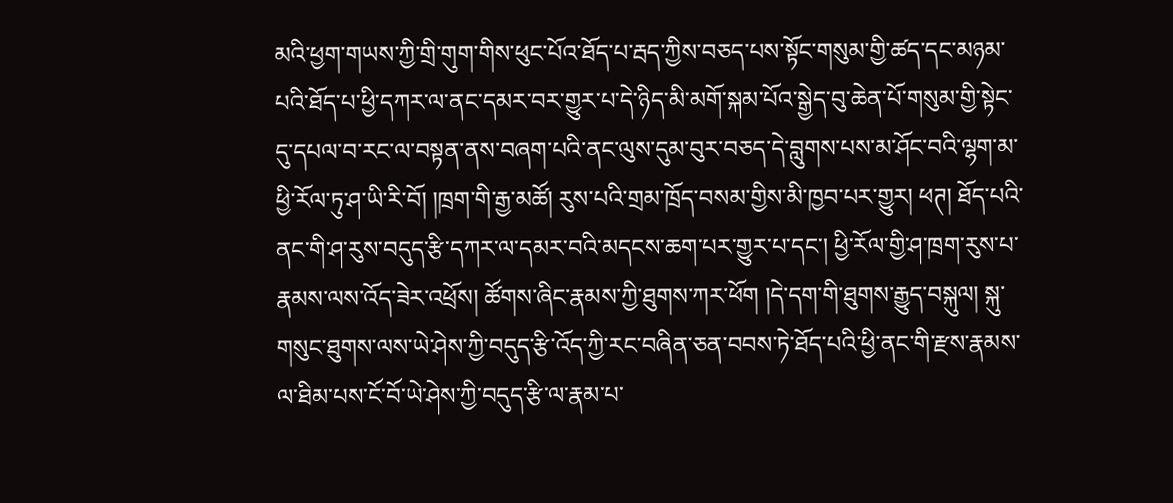མའི་ཕྱག་གཡས་ཀྱི་གྲི་གུག་གིས་ཕུང་པོའ་ཐོད་པ་རྦད་ཀྱིས་བཅད་པས་སྟོང་གསུམ་གྱི་ཚད་དང་མཉམ་པའི་ཐོད་པ་ཕྱི་དཀར་ལ་ནང་དམར་བར་གྱུར་པ་དེ་ཉིད་མི་མགོ་སྐམ་པོའ་སྒྱེད་བུ་ཆེན་པོ་གསུམ་གྱི་སྟེང་དུ་དཔལ་བ་རང་ལ་བསྟན་ནས་བཞག་པའི་ནང་ལུས་དུམ་བུར་བཅད་དེ་བླུགས་པས་མ་ཤོང་བའི་ལྷག་མ་ཕྱི་རོལ་ཏུ་ཤ་ཡི་རི་བོ། །ཁྲག་གི་རྒྱ་མཚོ། རུས་པའི་གྲམ་ཁྲོད་བསམ་གྱིས་མི་ཁྱབ་པར་གྱུར། ཕཊ། ཐོད་པའི་ནང་གི་ཤ་རུས་བདུད་རྩི་དཀར་ལ་དམར་བའི་མདངས་ཆག་པར་གྱུར་པ་དང་། ཕྱི་རོལ་གྱི་ཤ་ཁྲག་རུས་པ་རྣམས་ལས་འོད་ཟེར་འཕྲོས། ཚོགས་ཞིང་རྣམས་ཀྱི་ཐུགས་ཀར་ཕོག །དེ་དག་གི་ཐུགས་རྒྱུད་བསྐུལ། སྐུ་གསུང་ཐུགས་ལས་ཡེ་ཤེས་ཀྱི་བདུད་རྩི་འོད་ཀྱི་རང་བཞིན་ཅན་བབས་ཏེ་ཐོད་པའི་ཕྱི་ནང་གི་རྫས་རྣམས་ལ་ཐིམ་པས་ངོ་བོ་ཡེ་ཤེས་ཀྱི་བདུད་རྩི་ལ་རྣམ་པ་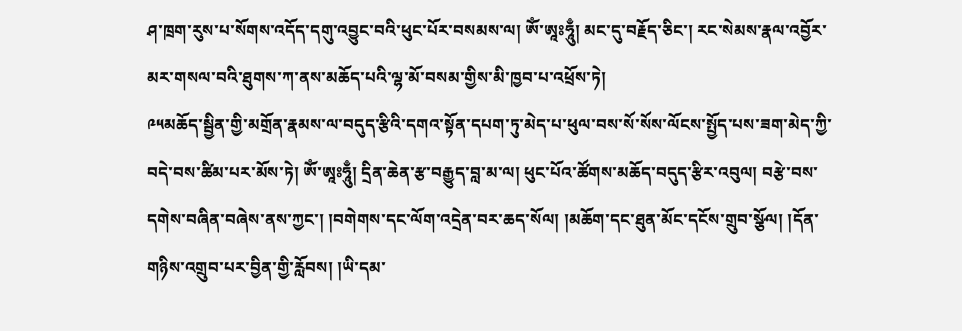ཤ་ཁྲག་རུས་པ་སོགས་འདོད་དགུ་འབྱུང་བའི་ཕུང་པོར་བསམས་ལ། ༀ་ཨཱཿཧཱུྃ། མང་དུ་བརྗོད་ཅིང་། རང་སེམས་རྣལ་འབྱོར་མར་གསལ་བའི་ཐུགས་ཀ་ནས་མཆོད་པའི་ལྷ་མོ་བསམ་གྱིས་མི་ཁྱབ་པ་འཕྲོས་ཏེ།
༩༥མཆོད་སྦྱིན་གྱི་མགྲོན་རྣམས་ལ་བདུད་རྩིའི་དགའ་སྟོན་དཔག་ཏུ་མེད་པ་ཕུལ་བས་སོ་སོས་ལོངས་སྤྱོད་པས་ཟག་མེད་ཀྱི་བདེ་བས་ཚིམ་པར་མོས་ཏེ། ༀ་ཨཱཿཧཱུྃ། དྲིན་ཆེན་རྩ་བརྒྱུད་བླ་མ་ལ། ཕུང་པོའ་ཚོགས་མཆོད་བདུད་རྩིར་འབུལ། བརྩེ་བས་དགེས་བཞིན་བཞེས་ནས་ཀྱང་། །བགེགས་དང་ལོག་འདྲེན་བར་ཆད་སོལ། །མཆོག་དང་ཐུན་མོང་དངོས་གྲུབ་སྩོལ། །དོན་གཉིས་འགྲུབ་པར་བྱིན་གྱི་རློབས། །ཡི་དམ་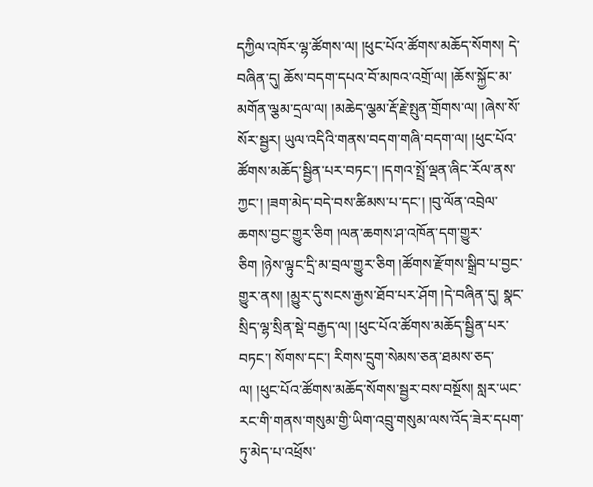དཀྱིལ་འཁོར་ལྷ་ཚོགས་ལ། །ཕུང་པོའ་ཚོགས་མཆོད་སོགས། དེ་བཞིན་དུ། ཆོས་བདག་དཔའ་བོ་མཁའ་འགྲོ་ལ། །ཆོས་སྐྱོང་མ་མགོན་ལྕམ་དྲལ་ལ། །མཆེད་ལྕམ་རྡོ་རྗེ་སྤུན་གྲོགས་ལ། །ཞེས་སོ་སོར་སྦྱར། ཡུལ་འདིའི་གནས་བདག་གཞི་བདག་ལ། །ཕུང་པོའ་ཚོགས་མཆོད་སྦྱིན་པར་བཏང་། །དགའ་སྤྲོ་ལྡན་ཞིང་རོལ་ནས་ཀྱང་། །ཟག་མེད་བདེ་བས་ཚིམས་པ་དང་། །བུ་ལོན་འབྲེལ་ཆགས་བྱང་གྱུར་ཅིག །ལན་ཆགས་ཤ་འཁོན་དག་གྱུར་ཅིག །ཉེས་ལྟུང་དྲི་མ་བྲལ་གྱུར་ཅིག །ཚོགས་རྫོགས་སྒྲིབ་པ་བྱང་གྱུར་ནས། །མྱུར་དུ་སངས་རྒྱས་ཐོབ་པར་ཤོག །དེ་བཞིན་དུ། སྣང་སྲིད་ལྷ་སྲིན་སྡེ་བརྒྱད་ལ། །ཕུང་པོའ་ཚོགས་མཆོད་སྦྱིན་པར་བཏང་། སོགས་དང་། རིགས་དྲུག་སེམས་ཅན་ཐམས་ཅད་ལ། །ཕུང་པོའ་ཚོགས་མཆོད་སོགས་སྦྱར་བས་བསྔོས། སླར་ཡང་རང་གི་གནས་གསུམ་གྱི་ཡིག་འབྲུ་གསུམ་ལས་འོད་ཟེར་དཔག་ཏུ་མེད་པ་འཕྲོས་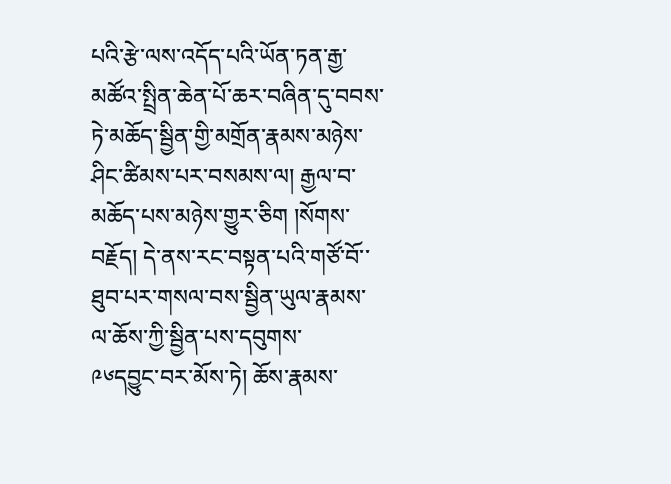པའི་རྩེ་ལས་འདོད་པའི་ཡོན་ཏན་རྒྱ་མཚོའ་སྤྲིན་ཆེན་པོ་ཆར་བཞིན་དུ་བབས་ཏེ་མཆོད་སྦྱིན་གྱི་མགྲོན་རྣམས་མཉེས་ཤིང་ཚིམས་པར་བསམས་ལ། རྒྱལ་བ་མཆོད་པས་མཉེས་གྱུར་ཅིག །སོགས་བརྗོད། དེ་ནས་རང་བསྟན་པའི་གཙོ་བོ་་ཐུབ་པར་གསལ་བས་སྦྱིན་ཡུལ་རྣམས་ལ་ཆོས་ཀྱི་སྦྱིན་པས་དབུགས་
༩༦དབྱུང་བར་མོས་ཏེ། ཆོས་རྣམས་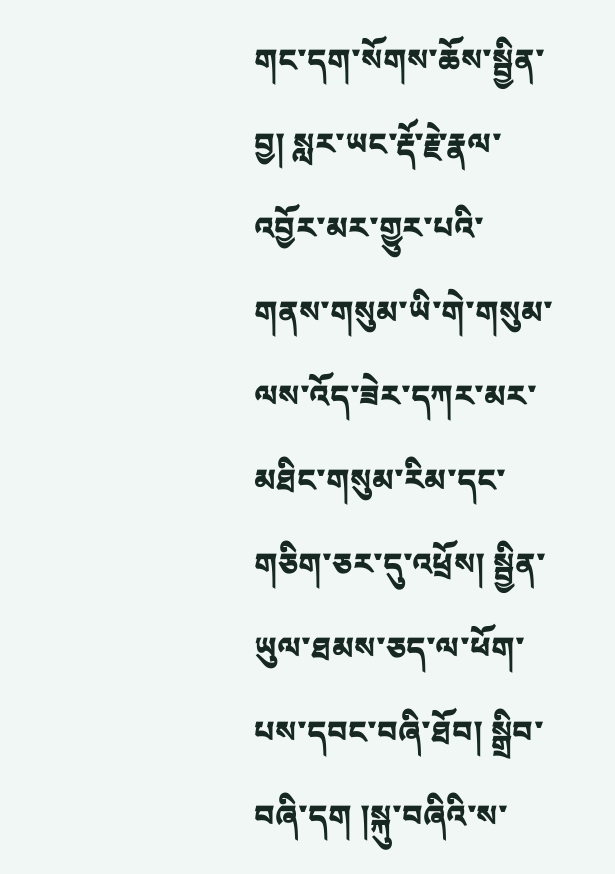གང་དག་སོགས་ཆོས་སྦྱིན་བྱ། སླར་ཡང་རྡོ་རྗེ་རྣལ་འབྱོར་མར་གྱུར་པའི་གནས་གསུམ་ཡི་གེ་གསུམ་ལས་འོད་ཟེར་དཀར་མར་མཐིང་གསུམ་རིམ་དང་གཅིག་ཅར་དུ་འཕྲོས། སྦྱིན་ཡུལ་ཐམས་ཅད་ལ་ཕོག་པས་དབང་བཞི་ཐོབ། སྒྲིབ་བཞི་དག །སྐུ་བཞིའི་ས་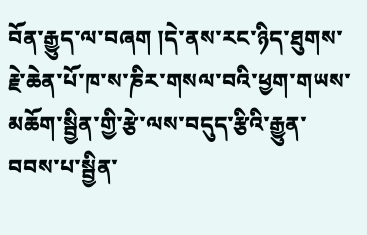བོན་རྒྱུད་ལ་བཞག །དེ་ནས་རང་ཉིད་ཐུགས་རྗེ་ཆེན་པོ་ཁ་ས་ཎིར་གསལ་བའི་ཕྱག་གཡས་མཆོག་སྦྱིན་གྱི་རྩེ་ལས་བདུད་རྩིའི་རྒྱུན་བབས་པ་སྦྱིན་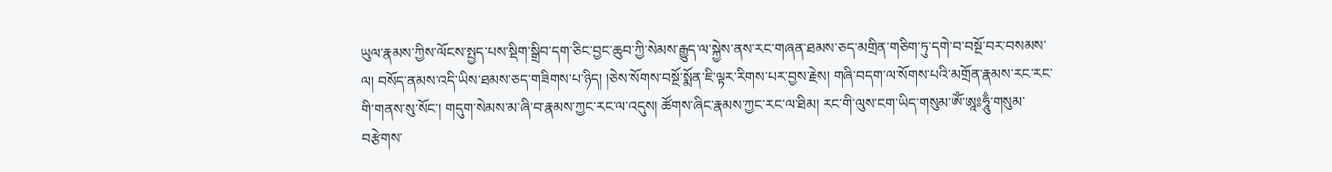ཡུལ་རྣམས་ཀྱིས་ལོངས་སྤྱད་པས་སྡིག་སྒྲིབ་དག་ཅིང་བྱང་ཆུབ་ཀྱི་སེམས་རྒྱུད་ལ་སྐྱེས་ནས་རང་གཞན་ཐམས་ཅད་མགྲིན་གཅིག་ཏུ་དགེ་བ་བསྔོ་བར་བསམས་ལ། བསོད་ནམས་འདི་ཡིས་ཐམས་ཅད་གཟིགས་པ་ཉིད། །ཅེས་སོགས་བསྔོ་སྨོན་ཇི་ལྟར་རིགས་པར་བྱས་རྗེས། གཞི་བདག་ལ་སོགས་པའི་མགྲོན་རྣམས་རང་རང་གི་གནས་སུ་སོང་། གདུག་སེམས་མ་ཞི་བ་རྣམས་ཀྱང་རང་ལ་འདུས། ཚོགས་ཞིང་རྣམས་ཀྱང་རང་ལ་ཐིམ། རང་གི་ལུས་ངག་ཡིད་གསུམ་ༀ་ཨཱཿཧཱུྃ་གསུམ་བརྩེགས་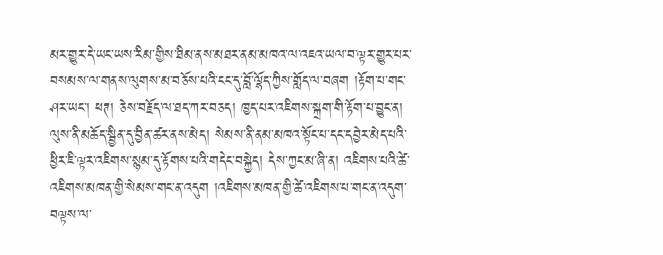མར་གྱུར་དེ་ཡང་ཡས་རིམ་གྱིས་ཐིམ་ནས་མཐར་ནམ་མཁའ་ལ་འཇའ་ཡལ་བ་ལྟར་གྱུར་པར་བསམས་ལ་གནས་ལུགས་མ་བཅོས་པའི་ངང་དུ་བློ་ལྷོད་ཀྱིས་གློད་ལ་བཞག །རྟོག་པ་གང་ཤར་ཡང་། ཕཊ། ཅེས་བརྗོད་ལ་ཐད་ཀར་བཅད། ཁྱད་པར་འཇིགས་སྐྲག་གི་རྟོག་པ་བྱུང་ན། ལུས་ནི་མཆོད་སྦྱིན་དུ་བྱིན་ཚར་ནས་མེད། སེམས་ནི་ནམ་མཁའ་སྟོང་པ་དང་དབྱེར་མེད་པའི་ཕྱིར་ཇི་ལྟར་འཇིགས་སྙམ་དུ་རྟོགས་པའི་གདེང་བསྐྱེད། དེས་ཀྱང་མ་ཞི་ན། འཇིགས་པའི་ཚེ་འཇིགས་མཁན་གྱི་སེམས་གང་ན་འདུག །འཇིགས་མཁན་གྱི་ཚེ་འཇིགས་པ་གང་ན་འདུག་བལྟས་ལ་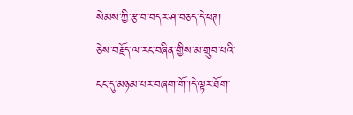སེམས་ཀྱི་རྩ་བ་བདར་ཤ་བཅད་དེ་ཕཊ། ཅེས་བརྗོད་ལ་རང་བཞིན་གྱིས་མ་གྲུབ་པའི་ངང་དུ་མཉམ་པར་བཞག་གོ་།དེ་ལྟར་ཐོག་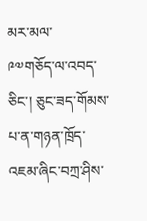མར་མལ་
༩༧གཅོད་ལ་འབད་ཅིང་། ཅུང་ཟད་གོམས་པ་ན་གཉན་ཁྲོད་འཇམ་ཞིང་བཀྲ་ཤིས་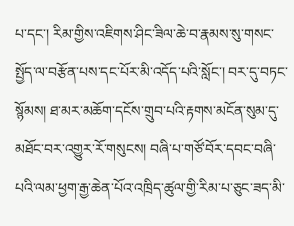པ་དང་། རིམ་གྱིས་འཇིགས་ཤིང་ཟིལ་ཆེ་བ་རྣམས་སུ་གསང་སྤྱོད་ལ་བརྩོན་པས་དང་པོར་མི་འདོད་པའི་སློང་། བར་དུ་བཏང་སྙོམས། ཐ་མར་མཆོག་དངོས་གྲུབ་པའི་རྟགས་མངོན་སུམ་དུ་མཐོང་བར་འགྱུར་རོ་གསུངས། བཞི་པ་གཙོ་བོར་དབང་བཞི་པའི་ལམ་ཕྱག་རྒྱ་ཆེན་པོའ་འཁྲིད་ཚུལ་གྱི་རིམ་པ་ཅུང་ཟད་མི་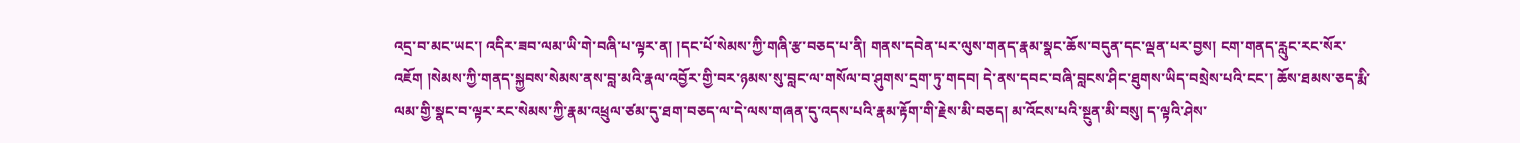འདྲ་བ་མང་ཡང་། འདིར་ཟབ་ལམ་ཡི་གེ་བཞི་པ་ལྟར་ན། །དང་པོ་སེམས་ཀྱི་གཞི་རྩ་བཅད་པ་ནི། གནས་དབེན་པར་ལུས་གནད་རྣམ་སྣང་ཆོས་བདུན་དང་ལྡན་པར་བྱས། ངག་གནད་རླུང་རང་སོར་འཇོག །སེམས་ཀྱི་གནད་སྐྱབས་སེམས་ནས་བླ་མའི་རྣལ་འབྱོར་གྱི་བར་ཉམས་སུ་བླང་ལ་གསོལ་བ་ཤུགས་དྲག་ཏུ་གདབ། དེ་ནས་དབང་བཞི་བླངས་ཤིང་ཐུགས་ཡིད་བསྲེས་པའི་ངང་། ཆོས་ཐམས་ཅད་རྨི་ལམ་གྱི་སྣང་བ་ལྟར་རང་སེམས་ཀྱི་རྣམ་འཕྲུལ་ཙམ་དུ་ཐག་བཅད་ལ་དེ་ལས་གཞན་དུ་འདས་པའི་རྣམ་རྟོག་གི་རྗེས་མི་བཅད། མ་འོངས་པའི་སྔུན་མི་བསུ། ད་ལྟའི་ཤེས་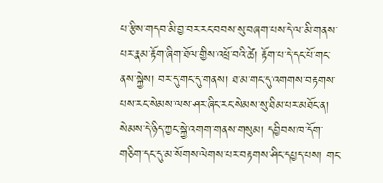པ་རྩིས་གདབ་མི་བྱ་བར་རང་བབས་སུ་བཞག་པས་དེ་ལ་མི་གནས་པར་རྣམ་རྟོག་ཞིག་ཐོལ་གྱིས་འཕྲོ་བའི་ཚེ། རྟོག་པ་དེ་དང་པོ་གང་ནས་སྐྱེས། བར་དུ་གང་དུ་གནས། ཐ་མ་གང་དུ་འགགས་བརྟགས་པས་རང་སེམས་ལས་ཤར་ཞིང་རང་སེམས་སུ་ཐིམ་པར་མཐོང་ན། སེམས་དེ་ཉིད་ཀྱང་སྐྱེ་འགག་གནས་གསུམ། དབྱིབས་ཁ་དོག་གཅིག་དང་དུ་མ་སོགས་ལེགས་པར་བརྟགས་ཤིང་དཔྱད་པས། གང་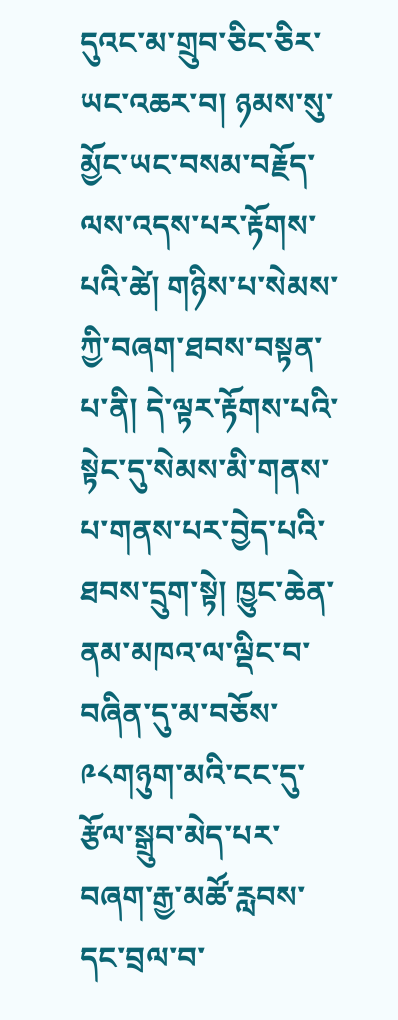དུའང་མ་གྲུབ་ཅིང་ཅིར་ཡང་འཆར་བ། ཉམས་སུ་མྱོང་ཡང་བསམ་བརྗོད་ལས་འདས་པར་རྟོགས་པའི་ཚེ། གཉིས་པ་སེམས་ཀྱི་བཞག་ཐབས་བསྟན་པ་ནི། དེ་ལྟར་རྟོགས་པའི་སྟེང་དུ་སེམས་མི་གནས་པ་གནས་པར་བྱེད་པའི་ཐབས་དྲུག་སྟེ། ཁྱུང་ཆེན་ནམ་མཁའ་ལ་ལྡིང་བ་བཞིན་དུ་མ་བཅོས་
༩༨གཉུག་མའི་ངང་དུ་རྩོལ་སྒྲུབ་མེད་པར་བཞག་རྒྱ་མཚོ་རླབས་དང་བྲལ་བ་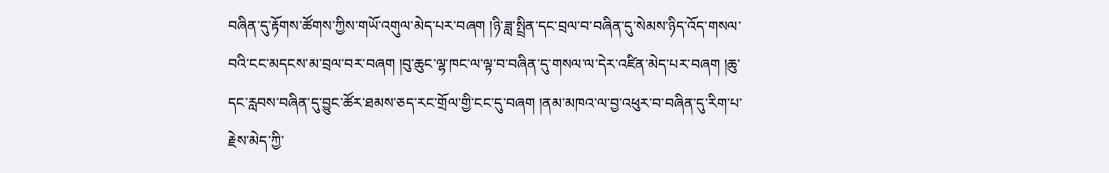བཞིན་དུ་རྟོགས་ཚོགས་ཀྱིས་གཡོ་འགུལ་མེད་པར་བཞག །ཉི་ཟླ་སྤྲིན་དང་བྲལ་བ་བཞིན་དུ་སེམས་ཉིད་འོད་གསལ་བའི་ངང་མདངས་མ་བྲལ་བར་བཞག །བུ་ཆུང་ལྷ་ཁང་ལ་ལྟ་བ་བཞིན་དུ་གསལ་ལ་དེར་འཛིན་མེད་པར་བཞག །ཆུ་དང་རླབས་བཞིན་དུ་བྱུང་ཚོར་ཐམས་ཅད་རང་གྲོལ་གྱི་ངང་དུ་བཞག །ནམ་མཁའ་ལ་བྱ་འཕུར་བ་བཞིན་དུ་རིག་པ་རྗེས་མེད་ཀྱི་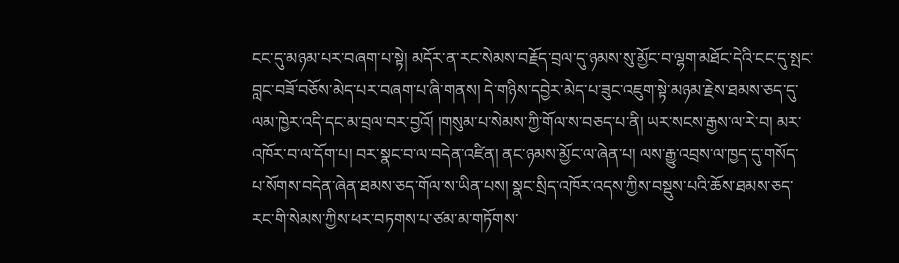ངང་དུ་མཉམ་པར་བཞག་པ་སྟེ། མདོར་ན་རང་སེམས་བརྗོད་བྲལ་དུ་ཉམས་སུ་མྱོང་བ་ལྷག་མཐོང་དེའི་ངང་དུ་སྤང་བླང་བཟོ་བཅོས་མེད་པར་བཞག་པ་ཞི་གནས། དེ་གཉིས་དབྱེར་མེད་པ་ཟུང་འཇུག་སྟེ་མཉམ་རྗེས་ཐམས་ཅད་དུ་ལམ་ཁྱེར་འདི་དང་མ་བྲལ་བར་བྱའོ། །གསུམ་པ་སེམས་ཀྱི་གོལ་ས་བཅད་པ་ནི། ཡར་སངས་རྒྱས་ལ་རེ་བ། མར་འཁོར་བ་ལ་དོག་པ། བར་སྣང་བ་ལ་བདེན་འཛིན། ནང་ཉམས་མྱོང་ལ་ཞེན་པ། ལས་རྒྱུ་འབྲས་ལ་ཁྱད་དུ་གསོད་པ་སོགས་བདེན་ཞེན་ཐམས་ཅད་གོལ་ས་ཡིན་པས། སྣང་སྲིད་འཁོར་འདས་ཀྱིས་བསྡུས་པའི་ཆོས་ཐམས་ཅད་རང་གི་སེམས་ཀྱིས་ཕར་བཏགས་པ་ཙམ་མ་གཏོགས་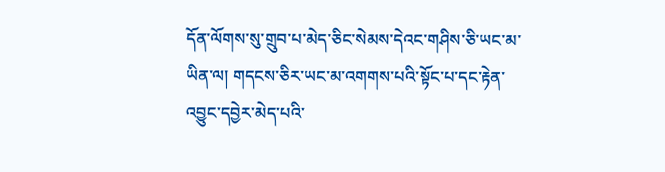དོན་ལོགས་སུ་གྲུབ་པ་མེད་ཅིང་སེམས་དེའང་གཤིས་ཅི་ཡང་མ་ཡིན་ལ། གདངས་ཅིར་ཡང་མ་འགགས་པའི་སྟོང་པ་དང་རྟེན་འབྱུང་དབྱེར་མེད་པའི་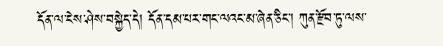དོན་ལ་ངེས་ཤེས་བསྐྱེད་དེ། དོན་དམ་པར་གང་ལའང་མ་ཞེན་ཅིང་། ཀུན་རྫོབ་ཏུ་ལས་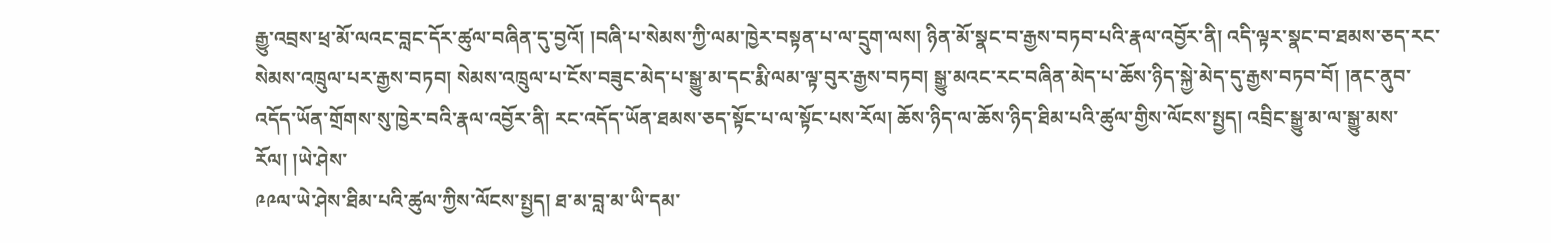རྒྱུ་འབྲས་ཕྲ་མོ་ལའང་བླང་དོར་ཚུལ་བཞིན་དུ་བྱའོ། །བཞི་པ་སེམས་ཀྱི་ལམ་ཁྱེར་བསྟན་པ་ལ་དྲུག་ལས། ཉིན་མོ་སྣང་བ་རྒྱས་བཏབ་པའི་རྣལ་འབྱོར་ནི། འདི་ལྟར་སྣང་བ་ཐམས་ཅད་རང་སེམས་འཁྲུལ་པར་རྒྱས་བཏབ། སེམས་འཁྲུལ་པ་ངོས་བཟུང་མེད་པ་སྒྱུ་མ་དང་རྨི་ལམ་ལྟ་བུར་རྒྱས་བཏབ། སྒྱུ་མའང་རང་བཞིན་མེད་པ་ཆོས་ཉིད་སྐྱེ་མེད་དུ་རྒྱས་བཏབ་བོ། །ནང་ནུབ་འདོད་ཡོན་གྲོགས་སུ་ཁྱེར་བའི་རྣལ་འབྱོར་ནི། རང་འདོད་ཡོན་ཐམས་ཅད་སྟོང་པ་ལ་སྟོང་པས་རོལ། ཆོས་ཉིད་ལ་ཆོས་ཉིད་ཐིམ་པའི་ཚུལ་གྱིས་ལོངས་སྤྱད། འབྲིང་སྒྱུ་མ་ལ་སྒྱུ་མས་རོལ། །ཡེ་ཤེས་
༩༩ལ་ཡེ་ཤེས་ཐིམ་པའི་ཚུལ་ཀྱིས་ལོངས་སྤྱད། ཐ་མ་བླ་མ་ཡི་དམ་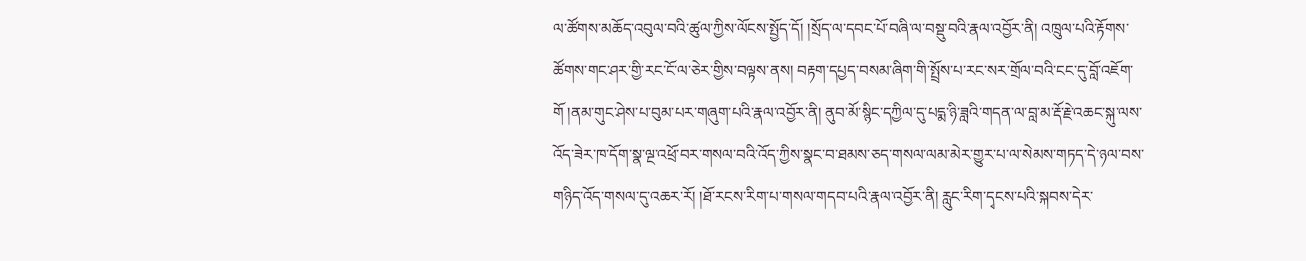ལ་ཚོགས་མཆོད་འབུལ་བའི་ཚུལ་ཀྱིས་ལོངས་སྤྱོད་དོ། །སྲོད་ལ་དབང་པོ་བཞི་ལ་བསྡུ་བའི་རྣལ་འབྱོར་ནི། འཁྲུལ་པའི་རྟོགས་ཚོགས་གང་ཤར་གྱི་རང་ངོ་ལ་ཅེར་གྱིས་བལྟས་ནས། བརྟག་དཔྱད་བསམ་ཞིག་གི་སྤྲོས་པ་རང་སར་གྲོལ་བའི་ངང་དུ་བློ་འཇོག་གོ །ནམ་གུང་ཤེས་པ་བུམ་པར་གཞུག་པའི་རྣལ་འབྱོར་ནི། ནུབ་མོ་སྙིང་དཀྱིལ་དུ་པདྨ་ཉི་ཟླའི་གདན་ལ་བླ་མ་རྡོ་རྗེ་འཆང་སྐུ་ལས་འོད་ཟེར་ཁ་དོག་སྣ་ལྔ་འཕྲོ་བར་གསལ་བའི་འོད་ཀྱིས་སྣང་བ་ཐམས་ཅད་གསལ་ལམ་མེར་གྱུར་པ་ལ་སེམས་གཏད་དེ་ཉལ་བས་གཉིད་འོད་གསལ་དུ་འཆར་རོ། །ཐོ་རངས་རིག་པ་གསལ་གདབ་པའི་རྣལ་འབྱོར་ནི། རླུང་རིག་དྭངས་པའི་སྐབས་དེར་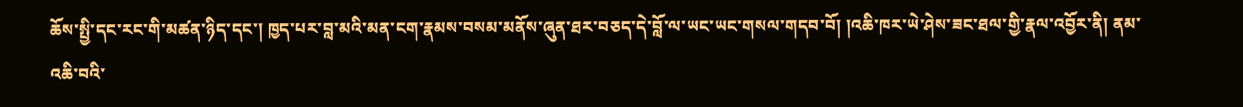ཆོས་སྤྱི་དང་རང་གི་མཚན་ཉིད་དང་། ཁྱད་པར་བླ་མའི་མན་ངག་རྣམས་བསམ་མནོས་ཞུན་ཐར་བཅད་དེ་བློ་ལ་ཡང་ཡང་གསལ་གདབ་བོ། །འཆི་ཁར་ཡེ་ཤེས་ཟང་ཐལ་གྱི་རྣལ་འབྱོར་ནི། ནམ་འཆི་བའི་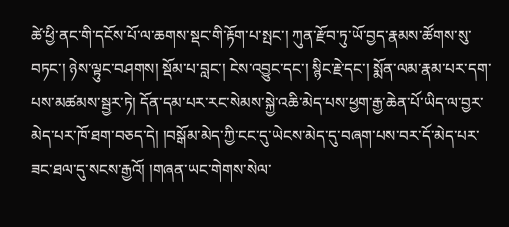ཚེ་ཕྱི་ནང་གི་དངོས་པོ་ལ་ཆགས་སྡང་གི་རྟོག་པ་སྤང་། ཀུན་རྫོབ་ཏུ་ཡོ་བྱད་རྣམས་ཚོགས་སུ་བཏང་། ཉེས་ལྟུང་བཤགས། སྡོམ་པ་བླང་། ངེས་འབྱུང་དང་། སྙིང་རྗེ་དང་། སྨོན་ལམ་རྣམ་པར་དག་པས་མཚམས་སྦྱར་ཏེ། དོན་དམ་པར་རང་སེམས་སྐྱེ་འཆི་མེད་པས་ཕྱག་རྒྱ་ཆེན་པོ་ཡིད་ལ་བྱར་མེད་པར་ཁོ་ཐག་བཅད་དེ། །བསྒོམ་མེད་ཀྱི་ངང་དུ་ཡེངས་མེད་དུ་བཞག་པས་བར་དོ་མེད་པར་ཟང་ཐལ་དུ་སངས་རྒྱའོ། །གཞན་ཡང་གེགས་སེལ་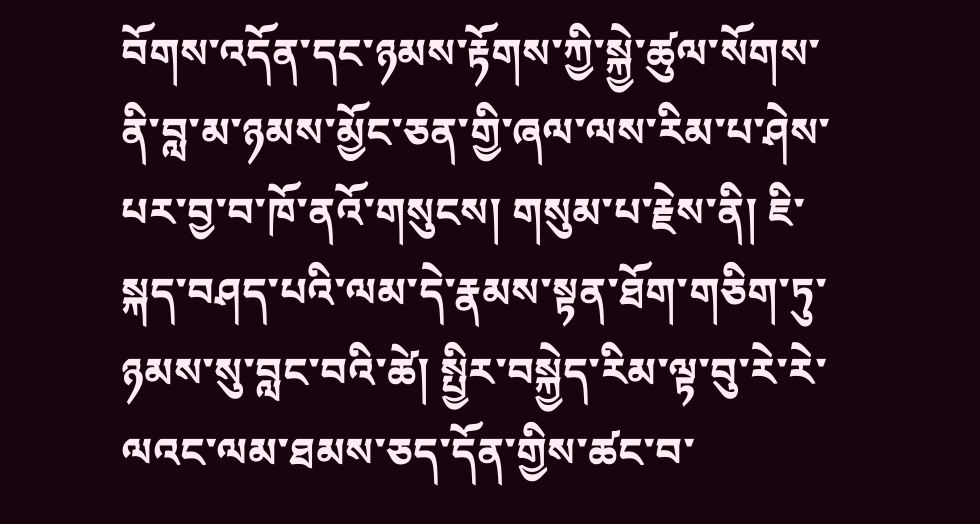བོགས་འདོན་དང་ཉམས་རྟོགས་ཀྱི་སྐྱེ་ཚུལ་སོགས་ནི་བླ་མ་ཉམས་མྱོང་ཅན་གྱི་ཞལ་ལས་རིམ་པ་ཤེས་པར་བྱ་བ་ཁོ་ནའོ་གསུངས། གསུམ་པ་རྗེས་ནི། ཇི་སྐད་བཤད་པའི་ལམ་དེ་རྣམས་སྟན་ཐོག་གཅིག་ཏུ་ཉམས་སུ་བླང་བའི་ཚེ། སྤྱིར་བསྐྱེད་རིམ་ལྟ་བུ་རེ་རེ་ལའང་ལམ་ཐམས་ཅད་དོན་གྱིས་ཚང་བ་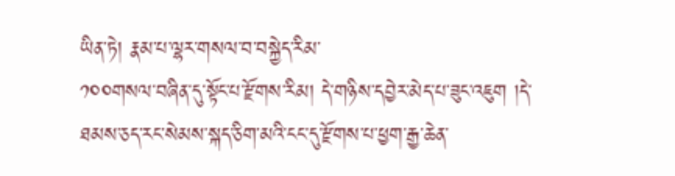ཡིན་ཏེ། རྣམ་པ་ལྷར་གསལ་བ་བསྐྱེད་རིམ་
༡༠༠གསལ་བཞིན་དུ་སྟོང་པ་རྫོགས་རིམ། དེ་གཉིས་དབྱེར་མེད་པ་ཟུང་འཇུག །དེ་ཐམས་ཅད་རང་སེམས་སྐད་ཅིག་མའི་ངང་དུ་རྫོགས་པ་ཕྱག་རྒྱ་ཆེན་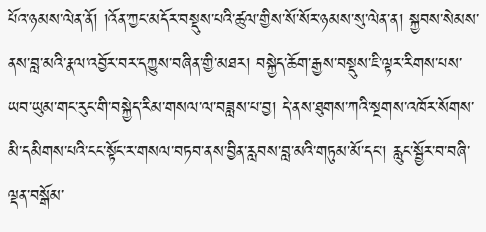པོའ་ཉམས་ལེན་ནོ། །འོན་ཀྱང་མདོར་བསྡུས་པའི་ཚུལ་གྱིས་སོ་སོར་ཉམས་སུ་ལེན་ན། སྐྱབས་སེམས་ནས་བླ་མའི་རྣལ་འབྱོར་བར་དཀྱུས་བཞིན་གྱི་མཐར། བསྐྱེད་ཆོག་རྒྱས་བསྡུས་ཇི་ལྟར་རིགས་པས་ཡབ་ཡུམ་གང་རུང་གི་བསྐྱེད་རིམ་གསལ་ལ་བཟླས་པ་བྱ། དེ་ནས་ཐུགས་ཀའི་སྔགས་འཁོར་སོགས་མི་དམིགས་པའི་ངང་སྟོང་ར་གསལ་བཏབ་ནས་བྱིན་རླབས་བླ་མའི་གཏུམ་མོ་དང་། རླུང་སྦྱོར་བ་བཞི་ལྡན་བསྒོམ་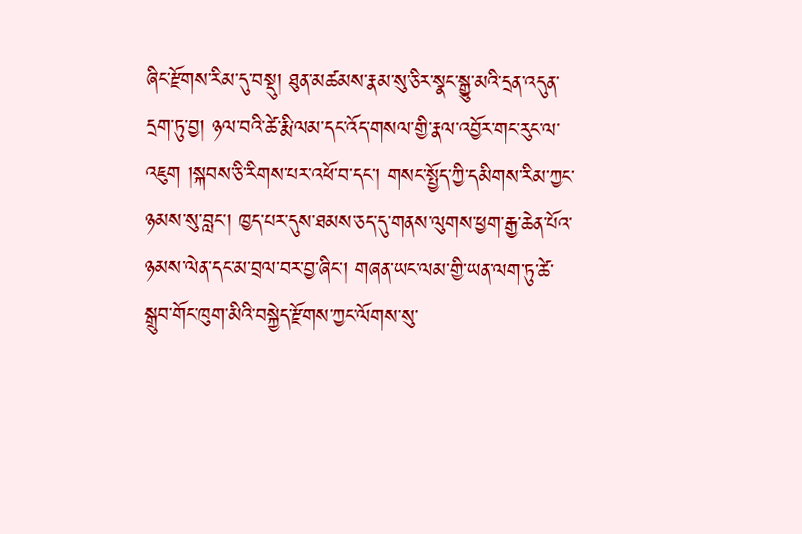ཞིང་རྫོགས་རིམ་དུ་བསྡུ། ཐུན་མཚམས་རྣམ་སུ་ཅིར་སྣང་སྒྱུ་མའི་དྲན་འདུན་དྲག་ཏུ་བྱ། ཉལ་བའི་ཚེ་རྨི་ལམ་དང་འོད་གསལ་གྱི་རྣལ་འབྱོར་གང་རུང་ལ་འཇུག །སྐབས་ཅི་རིགས་པར་འཕོ་བ་དང་། གསང་སྤྱོད་ཀྱི་དམིགས་རིམ་ཀྱང་ཉམས་སུ་བླང་། ཁྱད་པར་དུས་ཐམས་ཅད་དུ་གནས་ལུགས་ཕྱག་རྒྱ་ཆེན་པོའ་ཉམས་ལེན་དང་མ་བྲལ་བར་བྱ་ཞིང་། གཞན་ཡང་ལམ་གྱི་ཡན་ལག་ཏུ་ཚེ་སྒྲུབ་གོང་ཁུག་མིའི་བསྐྱེད་རྫོགས་ཀྱང་ལོགས་སུ་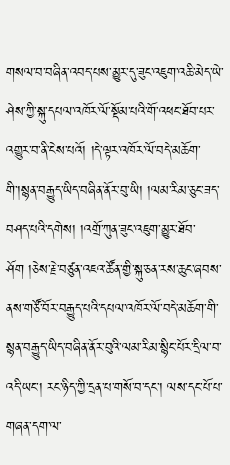གསལ་བ་བཞིན་འབད་པས་མྱུར་དུ་ཟུང་འཇུག་འཆི་མེད་ཡེ་ཤེས་ཀྱི་སྐུ་དཔལ་འཁོར་ལོ་སྡོམ་པའི་གོ་འཕང་ཐོབ་པར་འགྱུར་བ་ནི་ངེས་པའོ། །དེ་ལྟར་འཁོར་ལོ་བདེ་མཆོག་གི་།སྙན་བརྒྱུད་ཡིད་བཞིན་ནོར་བུ་ཡི། །ལམ་རིམ་ཅུང་ཟད་བཤད་པའི་དགེས། །འགྲོ་ཀུན་ཟུང་འཇུག་མྱུར་ཐོབ་ཤོག །ཅེས་རྗེ་བཙུན་འཇའ་ཚོན་གྱི་སྐུ་ཅན་རས་ཆུང་ཞབས་ནས་གཙོ་བོར་བརྒྱུད་པའི་དཔལ་འཁོར་ལོ་བདེ་མཆོག་གི་སྙན་བརྒྱུད་ཡིད་བཞིན་ནོར་བུའི་ལམ་རིམ་སྙིང་པོར་དྲིལ་བ་འདི་ཡང་། རང་ཉིད་ཀྱི་དྲན་པ་གསོ་བ་དང་། ལས་དང་པོ་པ་གཞན་དག་ལ་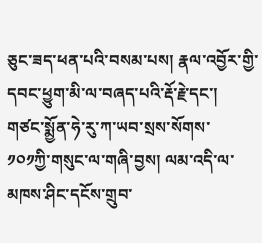ཅུང་ཟད་ཕན་པའི་བསམ་པས། རྣལ་འབྱོར་གྱི་དབང་ཕྱུག་མི་ལ་བཞད་པའི་རྡོ་རྗེ་དང་། གཙང་སྨྱོན་ཧེ་རུ་ཀ་ཡབ་སྲས་སོགས་
༡༠༡ཀྱི་གསུང་ལ་གཞི་བྱས། ལམ་འདི་ལ་མཁས་ཤིང་དངོས་གྲུབ་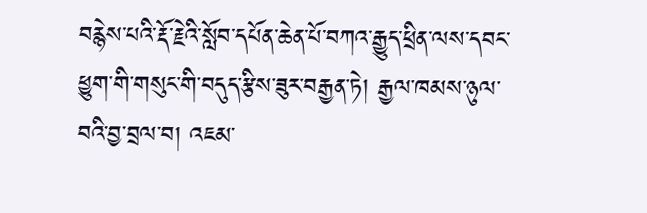བརྙེས་པའི་རྡོ་རྗེའི་སློབ་དཔོན་ཆེན་པོ་བཀའ་རྒྱུད་ཕྲིན་ལས་དབང་ཕྱུག་གི་གསུང་གི་བདུད་རྩིས་ཟུར་བརྒྱན་ཏེ། རྒྱལ་ཁམས་ཉུལ་བའི་བྱ་བྲལ་བ། འཇམ་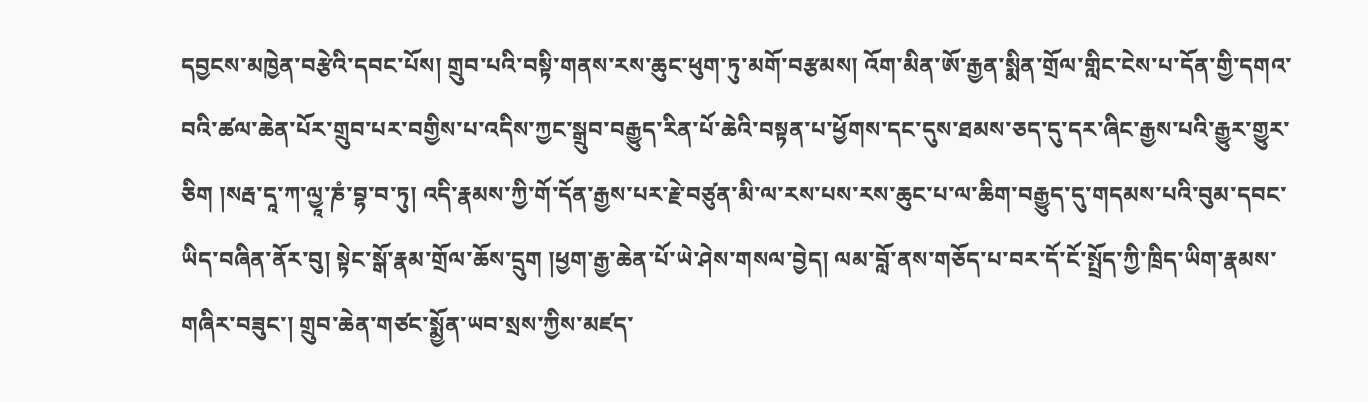དབྱངས་མཁྱེན་བརྩེའི་དབང་པོས། གྲུབ་པའི་བསྟི་གནས་རས་ཆུང་ཕུག་ཏུ་མགོ་བརྩམས། འོག་མིན་ཨོ་རྒྱན་སྨིན་གྲོལ་གླིང་ངེས་པ་དོན་གྱི་དགའ་བའི་ཚལ་ཆེན་པོར་གྲུབ་པར་བགྱིས་པ་འདིས་ཀྱང་སྒྲུབ་བརྒྱུད་རིན་པོ་ཆེའི་བསྟན་པ་ཕྱོགས་དང་དུས་ཐམས་ཅད་དུ་དར་ཞིང་རྒྱས་པའི་རྒྱུར་གྱུར་ཅིག །སརྦ་དཱ་ཀ་ལྱཱ་ཎཾ་བྷ་བ་ཏུ། འདི་རྣམས་ཀྱི་གོ་དོན་རྒྱས་པར་རྗེ་བཙུན་མི་ལ་རས་པས་རས་ཆུང་པ་ལ་ཆིག་བརྒྱུད་དུ་གདམས་པའི་བུམ་དབང་ཡིད་བཞིན་ནོར་བུ། སྟེང་སྒོ་རྣམ་གྲོལ་ཆོས་དྲུག །ཕྱག་རྒྱ་ཆེན་པོ་ཡེ་ཤེས་གསལ་བྱེད། ལམ་བློ་ནས་གཅོད་པ་བར་དོ་ངོ་སྤྲོད་ཀྱི་ཁྲིད་ཡིག་རྣམས་གཞིར་བཟུང་། གྲུབ་ཆེན་གཙང་སྨྱོན་ཡབ་སྲས་ཀྱིས་མཛད་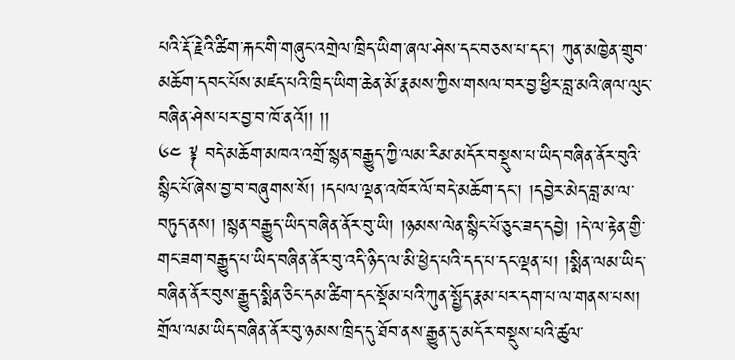པའི་རྡོ་རྗེའི་ཚིག་རྐང་གི་གཞུང་འགྲེལ་ཁྲིད་ཡིག་ཞལ་ཤེས་དང་བཅས་པ་དང་། ཀུན་མཁྱེན་གྲུབ་མཆོག་དབང་པོས་མཛད་པའི་ཁྲིད་ཡིག་ཆེན་མོ་རྣམས་ཀྱིས་གསལ་བར་བྱ་ཕྱིར་བླ་མའི་ཞལ་ལུང་བཞིན་ཤེས་པར་བྱ་བ་ཁོ་ནའོ།། །།
༦༤ ༈ བདེ་མཆོག་མཁའ་འགྲོ་སྙན་བརྒྱུད་ཀྱི་ལམ་རིམ་མདོར་བསྡུས་པ་ཡིད་བཞིན་ནོར་བུའི་སྙིང་པོ་ཞེས་བྱ་བ་བཞུགས་སོ། །དཔལ་ལྡན་འཁོར་ལོ་བདེ་མཆོག་དང་། །དབྱེར་མེད་བླ་མ་ལ་བཏུད་ནས། །སྙན་བརྒྱུད་ཡིད་བཞིན་ནོར་བུ་ཡི། །ཉམས་ལེན་སྙིང་པོ་ཅུང་ཟད་དབྱེ། །དེ་ལ་རྟེན་གྱི་གང་ཟག་བརྒྱུད་པ་ཡིད་བཞིན་ནོར་བུ་འདི་ཉིད་ལ་མི་ཕྱེད་པའི་དད་པ་དང་ལྡན་པ། །སྨིན་ལམ་ཡིད་བཞིན་ནོར་བུས་རྒྱུད་སྨིན་ཅིང་དམ་ཚིག་དང་སྡོམ་པའི་ཀུན་སྤྱོད་རྣམ་པར་དག་པ་ལ་གནས་པས། གྲོལ་ལམ་ཡིད་བཞིན་ནོར་བུ་ཉམས་ཁྲིད་དུ་ཐོབ་ནས་རྒྱུན་དུ་མདོར་བསྡུས་པའི་ཚུལ་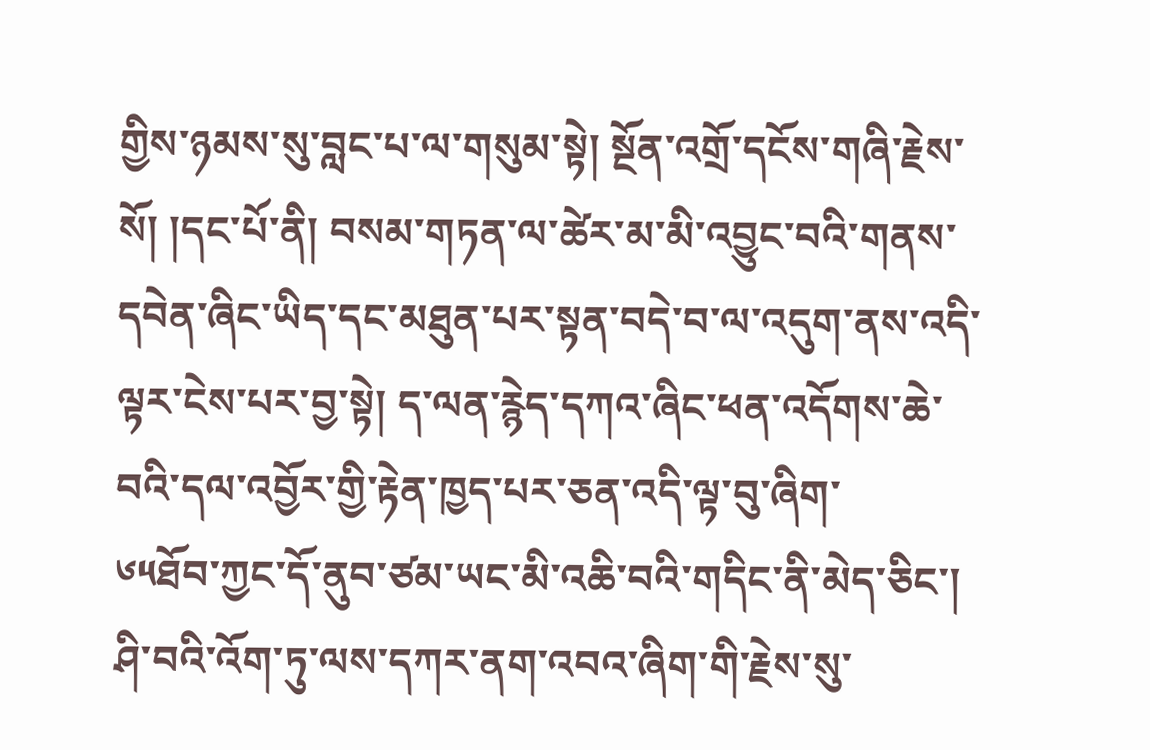གྱིས་ཉམས་སུ་བླང་པ་ལ་གསུམ་སྟེ། སྔོན་འགྲོ་དངོས་གཞི་རྗེས་སོ། །དང་པོ་ནི། བསམ་གཏན་ལ་ཚེར་མ་མི་འབྱུང་བའི་གནས་དབེན་ཞིང་ཡིད་དང་མཐུན་པར་སྟན་བདེ་བ་ལ་འདུག་ནས་འདི་ལྟར་ངེས་པར་བྱ་སྟེ། ད་ལན་རྙེད་དཀའ་ཞིང་ཕན་འདོགས་ཆེ་བའི་དལ་འབྱོར་གྱི་རྟེན་ཁྱད་པར་ཅན་འདི་ལྟ་བུ་ཞིག་
༦༥ཐོབ་ཀྱང་དོ་ནུབ་ཙམ་ཡང་མི་འཆི་བའི་གདིང་ནི་མེད་ཅིང་། ཤི་བའི་འོག་ཏུ་ལས་དཀར་ནག་འབའ་ཞིག་གི་རྗེས་སུ་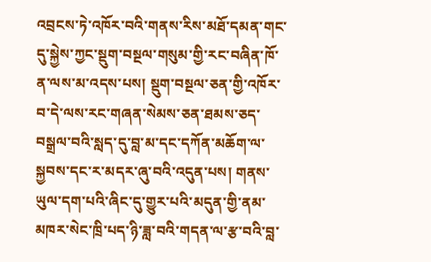འབྲངས་ཏེ་འཁོར་བའི་གནས་རིས་མཐོ་དམན་གང་དུ་སྐྱེས་ཀྱང་སྡུག་བསྔལ་གསུམ་གྱི་རང་བཞིན་ཁོ་ན་ལས་མ་འདས་པས། སྡུག་བསྔལ་ཅན་གྱི་འཁོར་བ་དེ་ལས་རང་གཞན་སེམས་ཅན་ཐམས་ཅད་བསྒྲལ་བའི་སླད་དུ་བླ་མ་དང་དཀོན་མཆོག་ལ་སྐྱབས་དང་ར་མདར་ཞུ་བའི་འདུན་པས། གནས་ཡུལ་དག་པའི་ཞིང་དུ་གྱུར་པའི་མདུན་གྱི་ནམ་མཁར་སེང་ཁྲི་པད་ཉི་ཟླ་བའི་གདན་ལ་རྩ་བའི་བླ་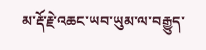མ་རྡོ་རྗེ་འཆང་ཡབ་ཡུམ་ལ་བརྒྱུད་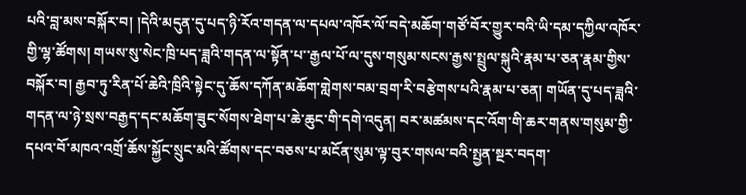པའི་བླ་མས་བསྐོར་བ། །དེའི་མདུན་དུ་པད་ཉི་རོའ་གདན་ལ་དཔལ་འཁོར་ལོ་བདེ་མཆོག་གཙོ་བོར་གྱུར་བའི་ཡི་དམ་དཀྱིལ་འཁོར་གྱི་ལྷ་ཚོགས། གཡས་སུ་སེང་ཁྲི་པད་ཟླའི་གདན་ལ་སྟོན་པ་་རྒྱལ་པོ་ལ་དུས་གསུམ་སངས་རྒྱས་སྤྲུལ་སྐུའི་རྣམ་པ་ཅན་རྣམ་གྱིས་བསྐོར་བ། རྒྱབ་ཏུ་རིན་པོ་ཆེའི་ཁྲིའི་སྟེང་དུ་ཆོས་དཀོན་མཆོག་གླེགས་བམ་བྲག་རི་བརྩེགས་པའི་རྣམ་པ་ཅན། གཡོན་དུ་པད་ཟླའི་གདན་ལ་ཉེ་སྲས་བརྒྱད་དང་མཆོག་ཟུང་སོགས་ཐེག་པ་ཆེ་ཆུང་གི་དགེ་འདུན། བར་མཚམས་དང་འོག་གི་ཆར་གནས་གསུམ་གྱི་དཔའ་བོ་མཁའ་འགྲོ་ཆོས་སྐྱོང་སྲུང་མའི་ཚོགས་དང་བཅས་པ་མངོན་སུམ་ལྟ་བུར་གསལ་བའི་སྤྱན་སྔར་བདག་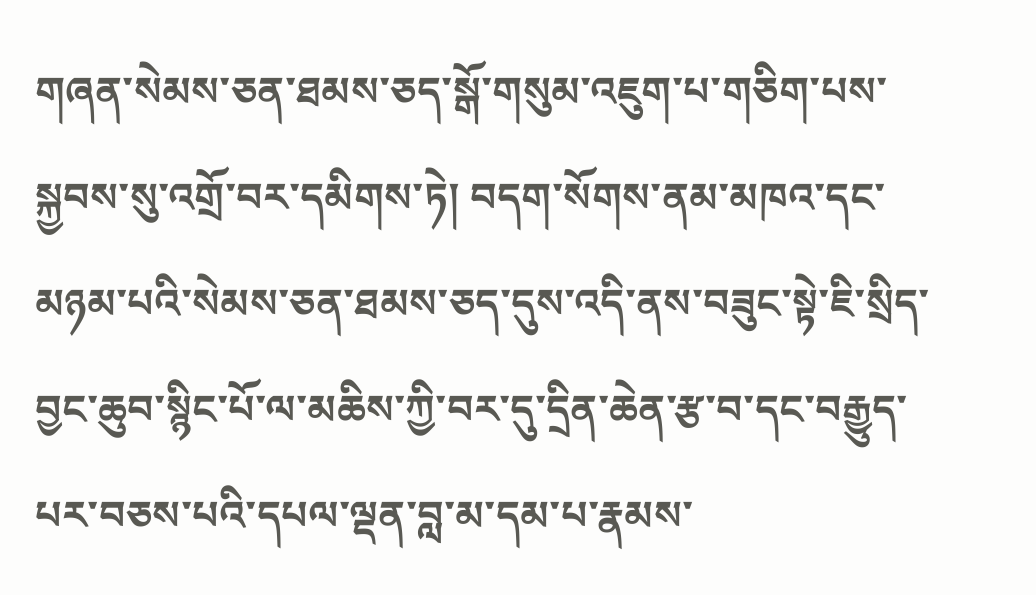གཞན་སེམས་ཅན་ཐམས་ཅད་སྒོ་གསུམ་འཇུག་པ་གཅིག་པས་སྐྱབས་སུ་འགྲོ་བར་དམིགས་ཏེ། བདག་སོགས་ནམ་མཁའ་དང་མཉམ་པའི་སེམས་ཅན་ཐམས་ཅད་དུས་འདི་ནས་བཟུང་སྟེ་ཇི་སྲིད་བྱང་ཆུབ་སྙིང་པོ་ལ་མཆིས་ཀྱི་བར་དུ་དྲིན་ཆེན་རྩ་བ་དང་བརྒྱུད་པར་བཅས་པའི་དཔལ་ལྡན་བླ་མ་དམ་པ་རྣམས་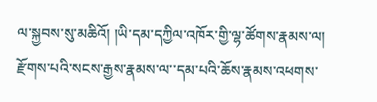ལ་སྐྱབས་སུ་མཆིའོ། །ཡི་དམ་དཀྱིལ་འཁོར་གྱི་ལྷ་ཚོགས་རྣམས་ལ། རྫོགས་པའི་སངས་རྒྱས་རྣམས་ལ་་དམ་པའི་ཆོས་རྣམས་འཕགས་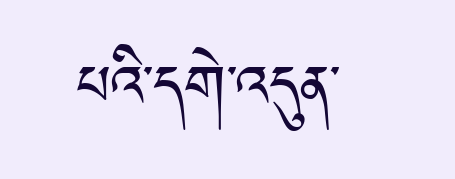པའི་དགེ་འདུན་